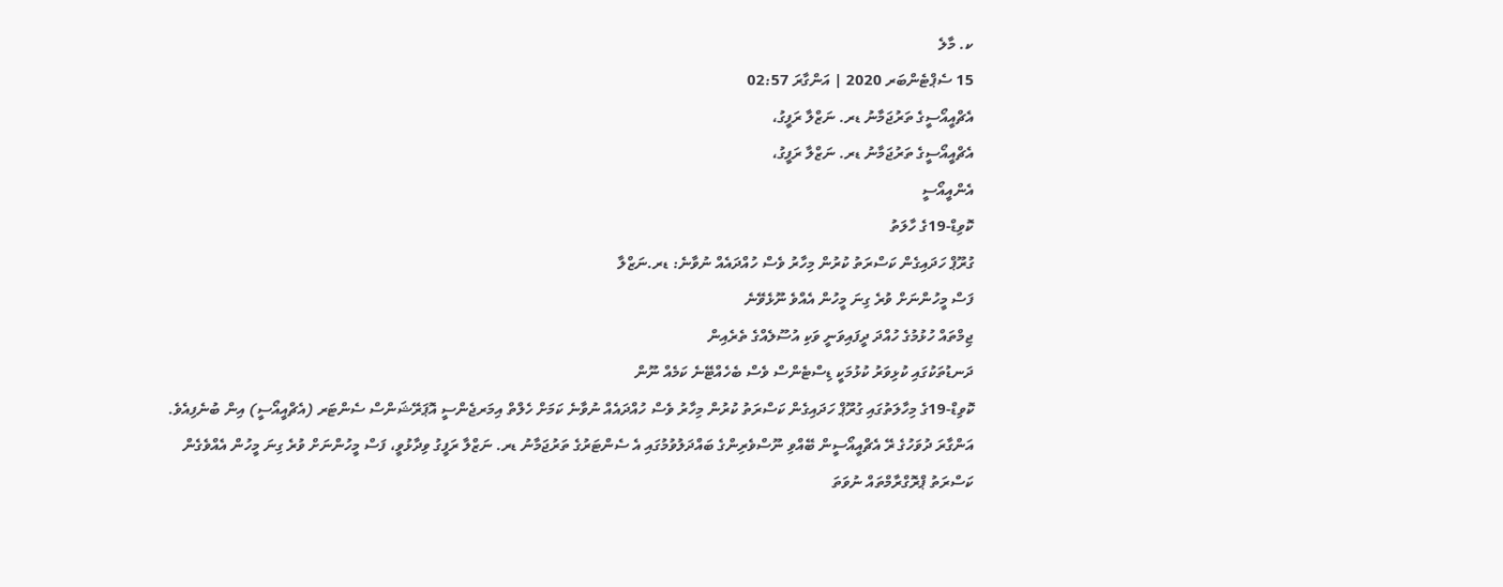ކ. މާލެ
15 ސެޕްޓެންބަރ 2020 | އަންގާރަ 02:57
އެޗްއީއޯސީގެ ތަރުޖަމާނު ޑރ. ނަޒްލާ ރަފީގު،
އެޗްއީއޯސީގެ ތަރުޖަމާނު ޑރ. ނަޒްލާ ރަފީގު،
އެންއީއޯސީ
ކޮވިޑް-19ގެ ހާލަތު
ގުރޫޕް ހަދައިގެން ކަސްރަތު ކުރުން މިހާރު ވެސް ހުއްދައެއް ނުވާނެ: ޑރ.ނަޒްލާ
ފަސް މީހުންނަށް ވުރެ ގިނަ މީހުން އެއްވެ ނޫޅެވޭނެ
ޖިމްތައް ހުޅުމުގެ ހުއްދަ ދީފައިވަނީ ވަކި އުސޫލެއްގެ ތެރެއިން
ދަނޑުތަކުގައި ކުޅިވަރު ކުޅުމަކީ ޑިސްޓެންސް ވެސް ބެހެއްޓޭނެ ކަމެއް ނޫން
ކޮވިޑް-19ގެ މިހާލަތުގައި ގުރޫޕް ހަދައިގެން ކަސްރަތު ކުރުން މިހާރު ވެސް ހުއްދައެއް ނުވާނެ ކަމަށް ހެލްތް އިމަރޖެންސީ އޮޕަރޭޝަންސް ސެންޓަރ (އެޗްއީއޯސީ) އިން ބުނެފިއެވެ.
އަންގާރަ ދުވަހުގެ ރޭ އެޗްއީއޯސީން ބޭއްވި ނޫސްވެރިންގެ ބައްދަލުވުމުގައި އެ ސެންޓަރުގެ ތަރުޖަމާނު ޑރ. ނަޒްލާ ރަފީގު ވިދާޅުވީ، ފަސް މީހުންނަށް ވުރެ ގިނަ މީހުން އެއްވެގެން ކަސްރަތު ޕްރޮގްރާމްތައް ނުވަތަ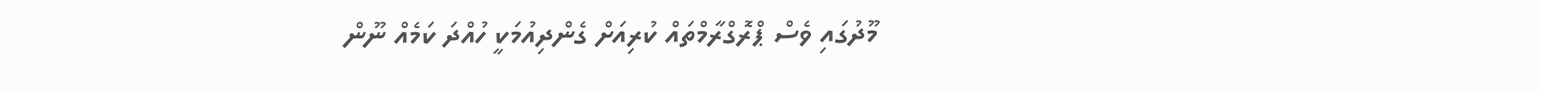މޫދުގައި ވެސް ޕްރޮގްރާމްތައް ކުރިއަށް ގެންދިއުމަކީ ހުއްދަ ކަމެއް ނޫން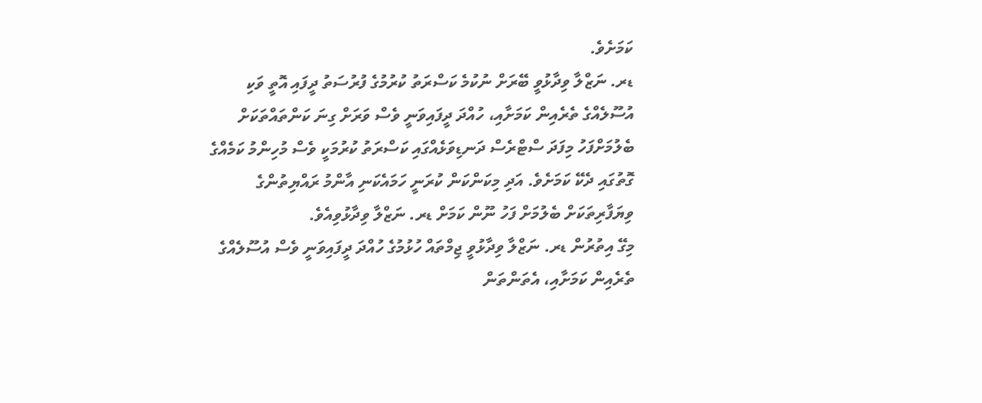ކަމަށެވެ.
ޑރ. ނަޒްލާ ވިދާޅުވީ ބޭރަށް ނުކުމެ ކަސްރަތު ކުރުމުގެ ފުރުސަތު ދީފައި އޮތީ ވަކި އުސޫލެއްގެ ތެރެއިން ކަމަށާއި، ހުއްދަ ދީފައިވަނީ ވެސް ވަރަށް ގިނަ ކަންތައްތަކަށް ބެލުމަށްފަހު މިފަދަ ސްޓްރެސް ދަނޑިވަޅެއްގައި ކަސްރަތު ކުރުމަކީ ވެސް މުހިންމު ކަމެއްގެ ގޮތުގައި ދެކޭ ކަމަށެވެ. އަދި މިކަންކަން ކުރަނީ ހަމައެކަނި އާންމު ރައްޔިތުންގެ ވިޔަފާރިތަކަށް ބެލުމަށް ފަހު ނޫން ކަމަށް ޑރ. ނަޒްލާ ވިދާޅުވިއެވެ.
މިގޭ އިތުރުން ޑރ. ނަޒްލާ ވިދާޅުވީ ޖިމްތައް ހުޅުމުގެ ހުއްދަ ދީފައިވަނީ ވެސް އުސޫލެއްގެ ތެރެއިން ކަމަށާއި، އެތަންތަން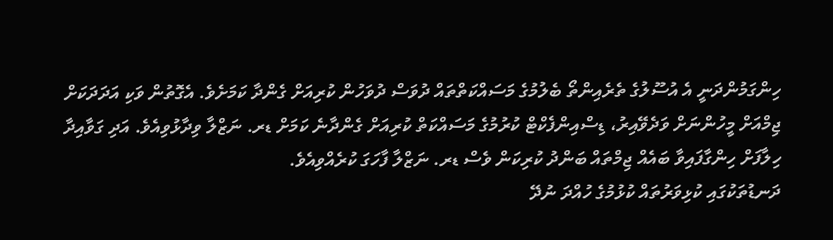ހިންގަމުންދަނީ އެ އުސޫލުގެ ތެރެއިންތޯ ބެލުމުގެ މަސައްކަތްތައް ދުވަސް ދުވަހުން ކުރިއަށް ގެންދާ ކަމަށެވެ. އެގޮތުން ވަކި އަދަދަކަށް ޖިމްއަށް މީހުންނަށް ވަދެވޭއިރު، ޑިސްއިންފެކްޓް ކުރުމުގެ މަސައްކަތް ކުރިއަށް ގެންދާނެ ކަމަށް ޑރ. ނަޒްލާ ވިދާޅުވިއެވެ. އަދި ގަވާއިދާ ހިލާފަށް ހިންގާފައިވާ ބައެއް ޖިމްތައް ބަންދު ކުރިކަން ވެސް ޑރ. ނަޒްލާ ފާހަގަ ކުރެއްވިއެވެ.
ދަނޑުތަކުގައި ކުޅިވަރުތައް ކުޅުމުގެ ހުއްދަ ނުދޭ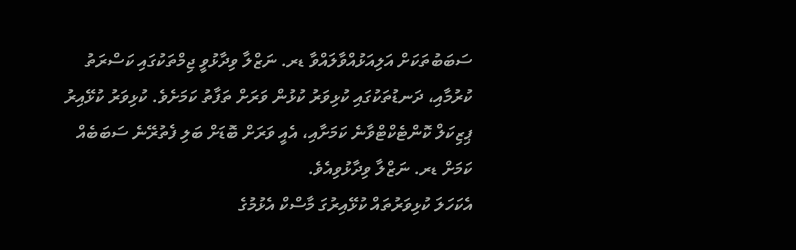ސަބަބުތަކަށް އަލިއަޅުއްވާލައްވާ ޑރ. ނަޒްލާ ވިދާޅުވީ ޖިމްތަކުގައި ކަސްރަތު ކުރުމާއި، ދަނޑުތަކުގައި ކުޅިވަރު ކުޅުން ވަރަށް ތަފާތު ކަމަށެވެ. ކުޅިވަރު ކުޅޭއިރު ޕިޒިކަލް ކޮންޓެކްޓްވާނެ ކަމަށާއި، އެއީ ވަރަށް ބޮޑަށް ބަލި ފެތުރޭނެ ސަބަބެއް ކަމަށް ޑރ. ނަޒްލާ ވިދާޅުވިއެވެ.
އެކަހަލަ ކުޅިވަރުތައް ކުޅޭއިރުގަ މާސްކް އެޅުމުގެ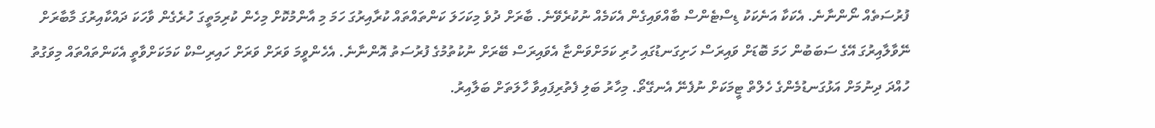ފުރުސަތެއް ނޯންނާނެ. އެކަކާ އަނެކަކު ޑިސްޓެންސް ބާއްވައިގެން އެކަމެއް ނުކުރެވޭނެ. ބާރަށް ދުވެ މިކަހަލަ ކަންތައްތައް ކުރާއިރުގަ ހަމަ މި އާންމުކޮށް މިހެން ކުރިމަތީގަ ހުރެގެން ވާހަކަ ދައްކާއިރުގަ މާބާރަށް ނޭވާލާއިރުގަ އޭގެ ސަބަބުން ހަމަ ބޮޑަށް ވައިރަސް ހަށިގަނޑުގައި ހުރި ކަމަށްވަންޏާ އެވައިރަސް ބޭރަށް ނުކުތުމުގެ ފުރުސަތު އޮންނާނެ. އެހެންވީމަ ވަރަށް ވަރަށް ހައިރިސްކް ކަމަކަށްވާތީ އެކަންތައްތައް މިވަގުތު ހުއްދަ ދިނުމަށް އަޅުގަނޑުމެންގެ ހެލްތް ޓީމަކަށް ނުފެނޭ އެނގޭތޯ. މިހާރު ބަލި ފެތުރިފައިވާ ހާލަތަށް ބަލާއިރު.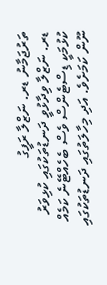ތަރުޖަމާނު ޑރ. ނަޒްލާ ރަފީގު
ޑރ. ނަޒްލާ ވިދާޅުވީ ދަނޑުތަކުގައި ކުޅިވަރު ކުޅުމަކީ ޑިސްޓެންސް ވެސް ބެހެއްޓޭނެ ކަމެއް ނޫން ކަމަށެވެ. އަދި މިހާލަތުގައި ދަނޑުތަކުގައި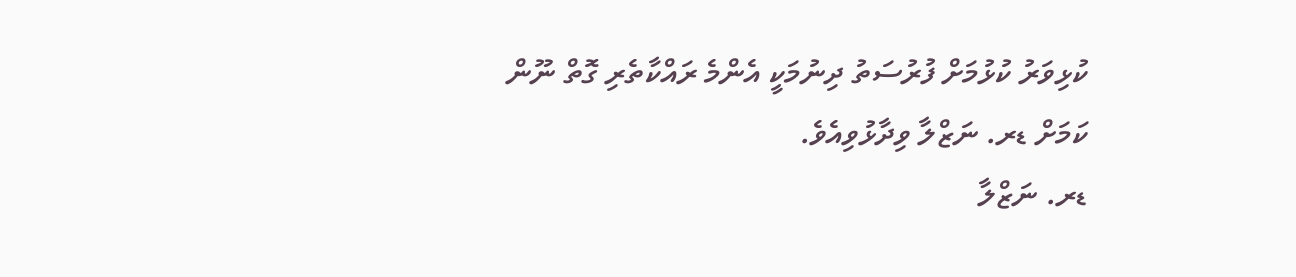ކުޅިވަރު ކުޅުމަށް ފުރުސަތު ދިނުމަކީ އެންމެ ރައްކާތެރި ގޮތް ނޫން ކަމަށް ޑރ. ނަޒްލާ ވިދާޅުވިއެވެ.
ޑރ. ނަޒްލާ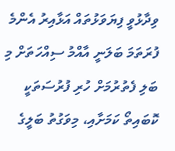ވިދާޅުވީ ފިޔަވަޅުތައް އަޅާއިރު އެންމެ ފުރަތަމަ ބަލަނީ އާއްމު ސިއްހަތަށް މި ބަލި ފެތުރުމަށް ހުރި ފުރުސަތަކީ ކޮބައިތޯ ކަމަށާއި، މިވަގުތު ބަލީގެ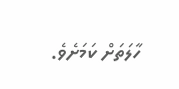ހާލަތަށް ކަމަށެވެ.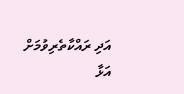އަދި ރައްކާތެރިވުމަށް އަޅާ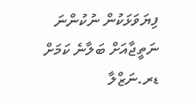ފިޔަވަޅަކުން ނުކުންނަ ނަތީޖާއަށް ބަލާނެ ކަމަށް ޑރ.ނަޒްލާ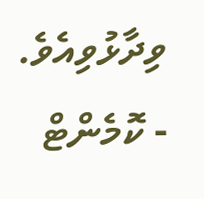ވިދާޅުވިއެވެ.
- ކޮމެންޓް